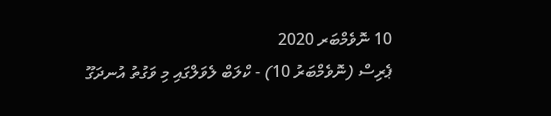10 ނޮވެމްބަރ 2020
ޕެރިސް (ނޮވެމްބަރު 10) - ކްލަބް ލެވަލްގައި މި ވަގުތު އުނދަގޫ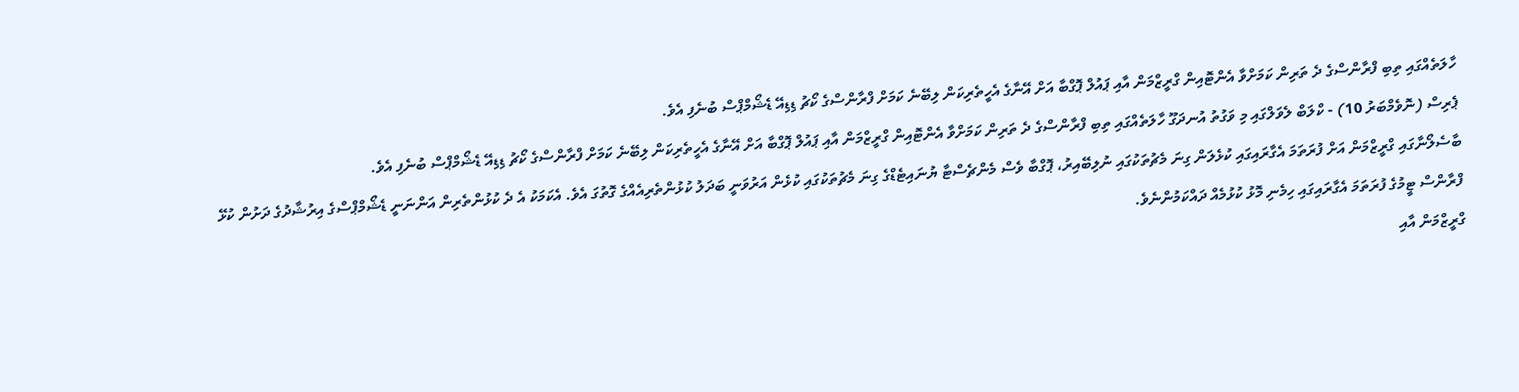ހާލަތެއްގައި ތިބި ފްރާންސްގެ ދެ ތަރިން ކަމަށްވާ އެންޓޮއިން ގްރީޒްމަން އާއި ޕައުލް ޕޮގްބާ އަށް އޭނާގެ އެހީތެރިކަން ލިބޭނެ ކަމަށް ފްރާންސްގެ ކޯޗު ޑިޑިއޭ ޑެޝޯމްޕްސް ބުނެފި އެވެ.
ޕެރިސް (ނޮވެމްބަރު 10) - ކްލަބް ލެވަލްގައި މި ވަގުތު އުނދަގޫ ހާލަތެއްގައި ތިބި ފްރާންސްގެ ދެ ތަރިން ކަމަށްވާ އެންޓޮއިން ގްރީޒްމަން އާއި ޕައުލް ޕޮގްބާ އަށް އޭނާގެ އެހީތެރިކަން ލިބޭނެ ކަމަށް ފްރާންސްގެ ކޯޗު ޑިޑިއޭ ޑެޝޯމްޕްސް ބުނެފި އެވެ.
ބާސެލޯނާގައި ގްރީޒްމަން އަށް ފުރަތަމަ އެގާރައިގައި ކުޅެލަން ގިނަ މެޗުތަކުގައި ނުލިބޭއިރު، ޕޮގްބާ ވެސް މެންޗެސްޓާ ޔުނައިޓެޑްގެ ގިނަ މެޗުތަކުގައި ކުޅެން އަރުވަނީ ބަދަލު ކުޅުންތެރިއެއްގެ ގޮތުގަ އެވެ. އެކަމަކު އެ ދެ ކުޅުންތެރިން އަންނަނީ ޑެޝޯމްޕްސްގެ އިރުޝާދުގެ ދަށުން ކުޅޭ ފްރާންސް ޓީމުގެ ފުރަތަމަ އެގާރައިގައި ހިމެނި މޮޅު ކުޅުމެއް ދައްކަމުންނެވެ.
ގްރީޒްމަން އާއި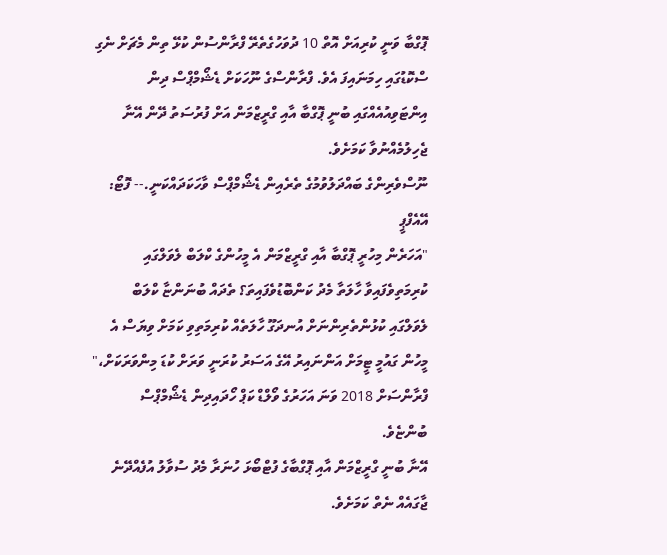ޕޮގްބާ ވަނީ ކުރިއަށް އޮތް 10 ދުވަހުގެތެރޭ ފްރާންސުން ކުޅޭ ތިން މެޗަށް ނެގި ސްކޮޑުގައި ހިމަނައިފަ އެވެ. ފްރާންސްގެ ނޫހަކަށް ޑެޝޯމްޕްސް ދިން އިންޓަވިއުއެއްގައި ބުނީ ޕޮގްބާ އާއި ގްރީޒްމަން އަށް ފުރުސަތު ދޭން އޭނާ ޖެހިލުމެއްނުވާ ކަމަށެވެ.
ނޫސްވެރިންގެ ބައްދަލުވުމުގެ ތެރެއިން ޑެޝޯމްޕްސް ވާހަކަދައްކަނީ.-- ފޮޓޯ: އޭއެފްޕީ
"އަހަރެން މިހުރީ ޕޮގްބާ އާއި ގްރީޒްމަން އެ މީހުންގެ ކްލަބް ލެވަލްގައި ކުރިމަތިވެފައިވާ ހާލަތާ މެދު ކަންބޮޑުވެފައިތަ؟ ތެދައް ބުނަންޏާ ކްލަބް ލެވަލްގައި ކުޅުންތެރިންނަށް އުނދަގޫ ހާލަތެއް ކުރިމަތިވި ކަމަށް ވިޔަސް އެ މީހުން ގައުމީ ޓީމަށް އަންނައިރު އޭގެ އަސަރު ކުރަނީ ވަރަށް ކުޑަ މިންވަރަކަށް،" ފްރާންސަށް 2018 ވަނަ އަހަރުގެ ވޯލްޑް ކަޕް ހޯދައިދިން ޑެޝޯމްޕްސް ބުންޏެވެ.
އޭނާ ބުނީ ގްރީޒްމަން އާއި ޕޮގްބާގެ ފުޓްބޯޅަ ހުނަރާ މެދު ސުވާލު އުފެއްދޭނެ ޖާގައެއް ނެތް ކަމަށެވެ.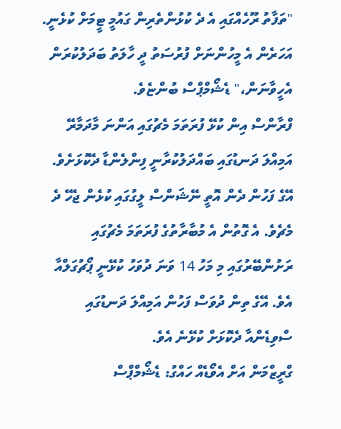"ތަފާތު ރޫހެއްގައި އެ ދެ ކުޅުންތެރިން ގައުމީ ޓީމަށް ކުޅެނީ. އަހަރެން އެ މީހުންނަށް ފުރުސަތު ދީ ހާލަތު ބަދަލުކުރަން އެހީވާނަން،" ޑެޝޯމްޕްސް ބުންޏެވެ.
ފްރާންސް އިން ކުޅޭ ފުރަތަމަ މެޗުގައި އަންނަ މާދަމާރޭ އަމިއްލަ ދަނޑުގައި ބައްދަލުކުރާނީ ފިންލެންޑާ ދެކޮޅަށެވެ. އޭގެ ފަހުން ދެން އޮތީ ނޭޝަންސް ލީގުގައި ކުޅެން ޖެހޭ ދެ މެޗެވެ. އެ ގޮތުން އެ މުބާރާތުގެ ފުރަތަމަ މެޗުގައި ރަށުންބޭރުގައި މި މަހު 14 ވަނަ ދުވަހު ކުޅޭނީ ޕޯޗުގަލްއާ އެވެ. އޭގެ ތިން ދުވަސް ފަހުން އަމިއްލަ ދަނޑުގައި ސްވިޑެންއާ ދެކޮޅަށް ކުޅޭނެ އެވެ.
ގްރީޒްމަން އަށް އެވޯޑެއް ހައްގު: ޑެޝޯމްޕްސް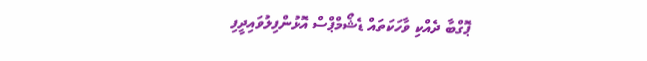ޕޮގްބާ ދެއްކި ވާހަކަތައް ޑެޝޯމްޕްސް އޮޅުންފިލުވައިދީފި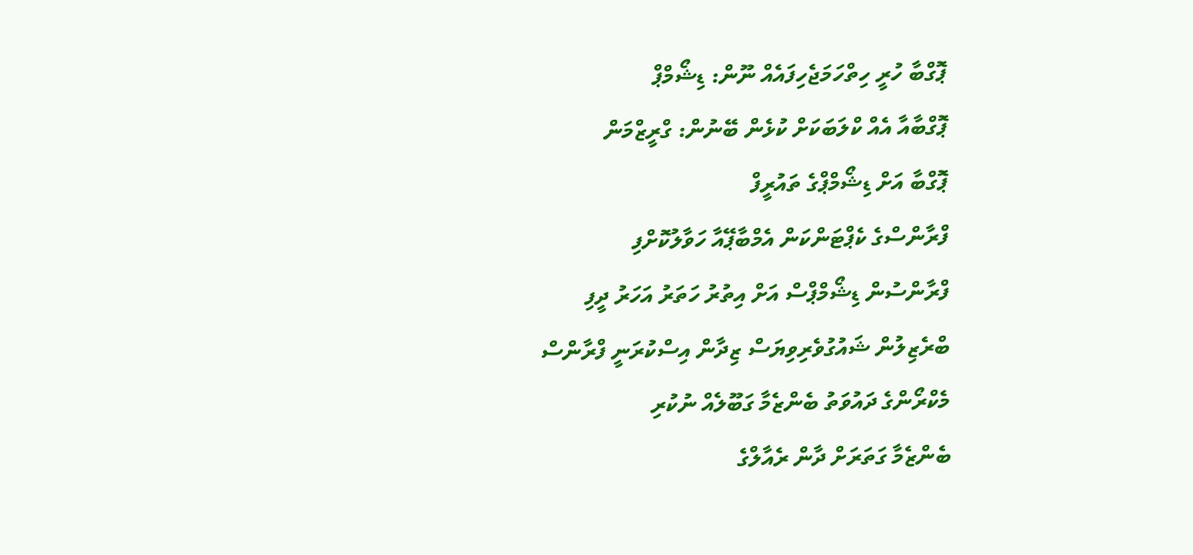ޕޮގްބާ ހުރީ ހިތްހަމަޖެހިފައެއް ނޫން: ޑިޝޯމްޕް
ޕޮގްބާއާ އެއް ކްލަބަކަށް ކުޅެން ބޭނުން: ގްރީޒްމަން
ޕޮގްބާ އަށް ޑިޝޯމްޕްގެ ތައުރީފް
ފްރާންސްގެ ކެޕްޓަންކަން އެމްބާޕޭއާ ހަވާލުކޮށްފި
ފްރާންސުން ޑިޝޯމްޕްސް އަށް އިތުރު ހަތަރު އަހަރު ދީފި
ބްރެޒިލުން ޝައުގުވެރިވިޔަސް ޒިދާން އިސްކުރަނީ ފްރާންސް
މެކްރޯންގެ ދައުވަތު ބެންޒެމާ ގަބޫލެއް ނުކުރި
ބެންޒެމާ ގަތަރަށް ދާން ރެއާލްގެ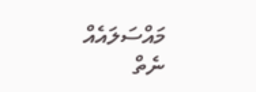މައްސަލައެއް ނެތް